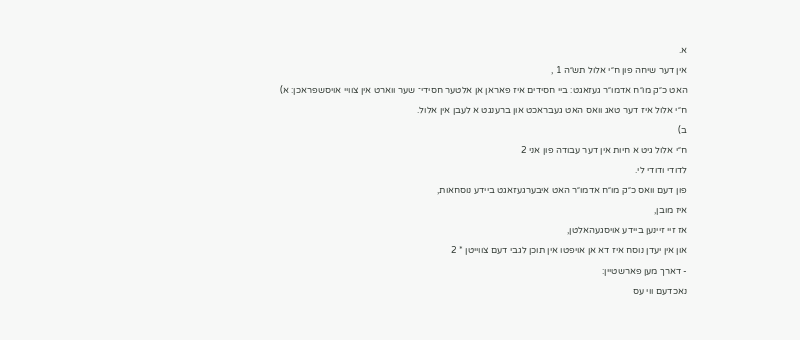א.
אין דער שיחה פון ח״י אלול תש״ה 1 ,
האט כ״ק מו״ח אדמו״ר געזאגט: ביי חסידים איז פאראן אן אלטער חסידי־ שער ווארט אין צוויי אויסשפראכן: א)
ח״י אלול איז דער טאג וואס האט געבראכט און ברענגט א לעבן אין אלול.
ב)
ח״י אלול גיט א חיות אין דער עבודה פון אני 2
לדודי ודודי לי.
פון דעם וואס כ״ק מו״ח אדמו״ר האט איבערגעזאגט ביידע נוסחאות,
איז מובן,
אז זיי זיינען ביידע אויסגעהאלטן,
און אין יעדן נוסח איז דא אן אויפטו אין תוכן לגבי דעם צווייטן * 2
- דארך מען פארשטיין:
נאכדעם ווי עס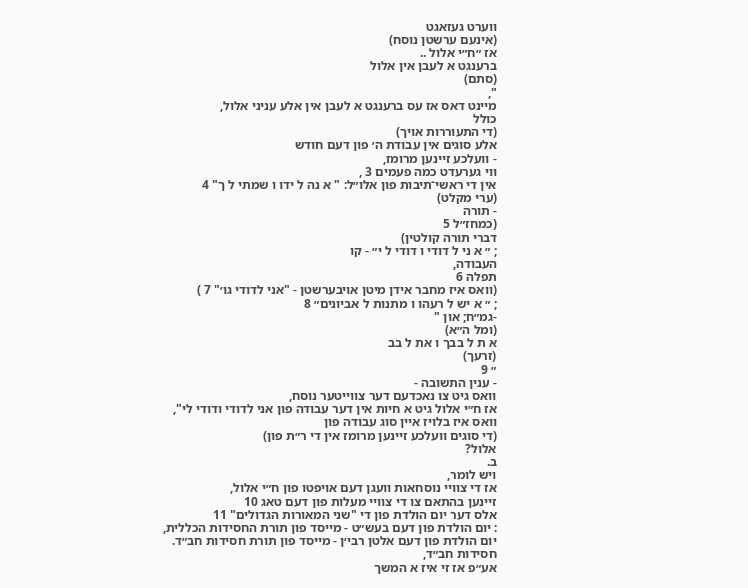ווערט געזאגט
(אינעם ערשטן נוסח)
אז ״ח״י אלול ..
ברענגט א לעבן אין אלול
(סתם)
",
מיינט דאס אז עס ברענגט א לעבן אין אלע עניני אלול,
כולל
(די התעוררות אויך)
אלע סוגים אין עבודת ה׳ פון דעם חודש
- וועלכע זיינען מרומז,
ווי גערעדט כמה פעמים 3 ,
אין די ראשי־תיבות פון אלו״ל: " א נה ל ידו ו שמתי ל ך" 4
(ערי מקלט)
- תורה
(כמחז״ל 5
דברי תורה קולטין)
; ״ א ני ל דודי ו דודי ל י״ - קו
העבודה,
תפלה 6
(וואס איז מחבר אידן מיטן אויבערשטן - "אני לדודי גו׳" 7 )
; ״ א יש ל רעהו ו מתנות ל אביונים״ 8
-גמ״ח; און "
(ומל ה״א)
א ת ל בבך ו את ל בב
(זרעך)
״ 9
- ענין התשובה -
וואס גיט צו נאכדעם דער צווייטער נוסח,
אז ח״י אלול גיט א חיות אין דער עבודה פון אני לדודי ודודי לי",
וואס איז בלויז איין סוג עבודה פון
(די סוגים וועלכע זיינען מרומז אין די ר״ת פון)
אלול?
ב.
ויש לומר,
אז די צוויי נוסחאות וועגן דעם אויפטו פון ח״י אלול,
זיינען בהתאם צו די צוויי מעלות פון דעם טאג 10
אלס דער יום הולדת פון די "שני המאורות הגדולים" 11
: יום הולדת פון דעם בעש״ט - מייסד פון תורת החסידות הכללית,
יום הולדת פון דעם אלטן רבי׳ן - מייסד פון תורת חסידות חב״ד.
חסידות חב״ד,
אע״פ אז זי איז א המשך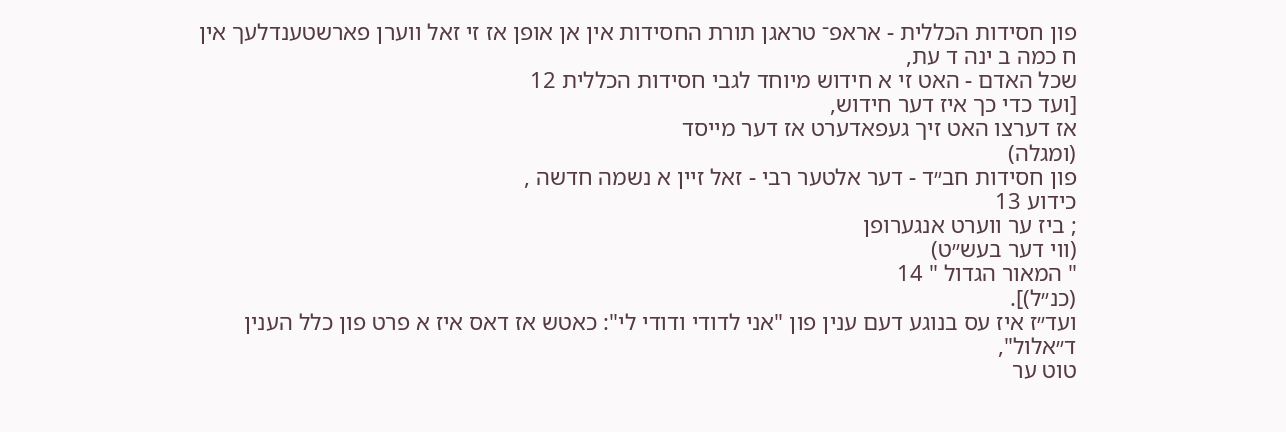פון חסידות הכללית - אראפ־ טראגן תורת החסידות אין אן אופן אז זי זאל ווערן פארשטענדלעך אין ח כמה ב ינה ד עת,
שכל האדם - האט זי א חידוש מיוחד לגבי חסידות הכללית 12
[ועד כדי כך איז דער חידוש,
אז דערצו האט זיך געפאדערט אז דער מייסד
(ומגלה)
פון חסידות חב״ד - דער אלטער רבי - זאל זיין א נשמה חדשה ,
כידוע 13
; ביז ער ווערט אנגערופן
(ווי דער בעש״ט)
" המאור הגדול " 14
(כנ״ל)].
ועד״ז איז עס בנוגע דעם ענין פון "אני לדודי ודודי לי": כאטש אז דאס איז א פרט פון כלל הענין ד״אלול",
טוט ער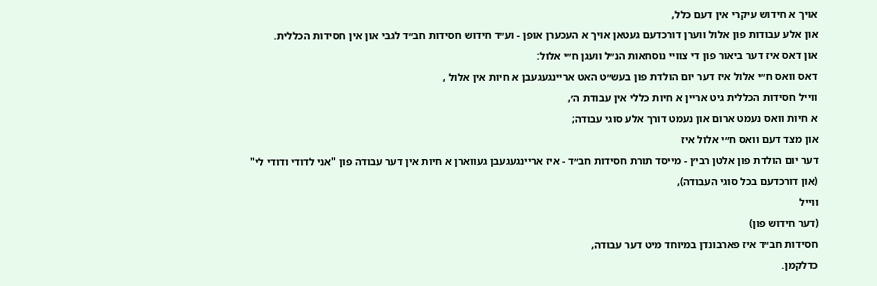אויך א חידוש עיקרי אין דעם כלל,
און אלע עבודות פון אלול ווערן דורכדעם געטאן אויך א העכערן אופן - וע״ד חידוש חסידות חב״ד לגבי און אין חסידות הכללית.
און דאס איז דער ביאור פון די צוויי נוסחאות הנ״ל וועגן ח״י אלול:
דאס וואס ח״י אלול איז דער יום הולדת פון בעש״ט האט אריינגעגעבן א חיות אין אלול ,
ווייל חסידות הכללית גיט אריין א חיות כללי אין עבודת ה׳,
א חיות וואס נעמט ארום און נעמט דורך אלע סוגי עבודה;
און מצד דעם וואס ח״י אלול איז
דער יום הולדת פון אלטן רבי׳ן - מייסד תורת חסידות חב״ד - איז אריינגעגעבן געווארן א חיות אין דער עבודה פון "אני לדודי ודודי לי"
(און דורכדעם בכל סוגי העבודה),
ווייל
(דער חידוש פון)
חסידות חב״ד איז פארבונדן במיוחד מיט דער עבודה,
כדלקמן.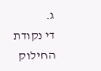ג.
די נקודת החילוק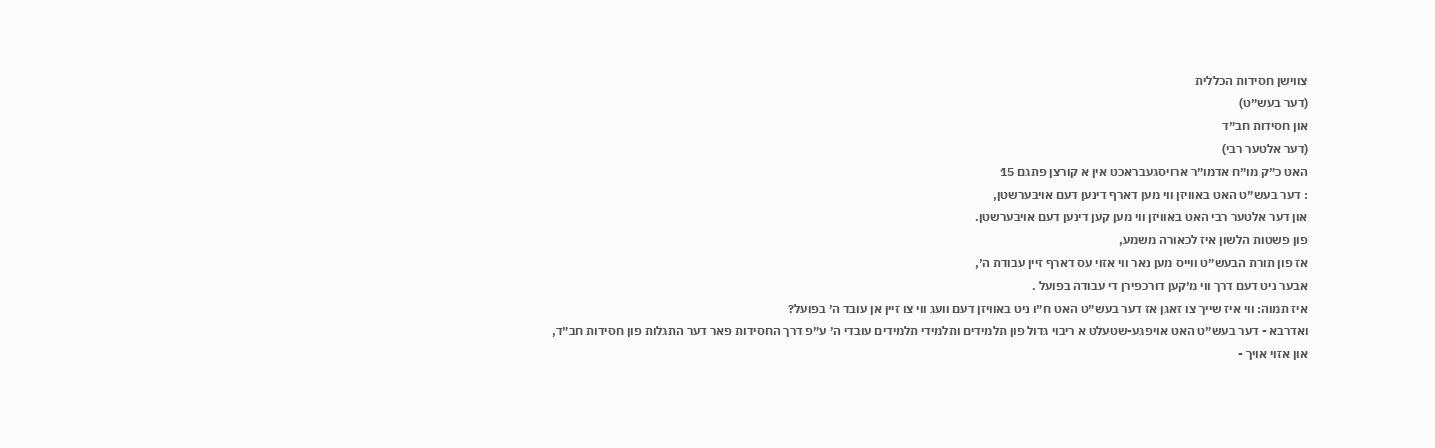צווישן חסידות הכללית
(דער בעש״ט)
און חסידות חב״ד
(דער אלטער רבי)
האט כ״ק מו״ח אדמו״ר ארויסגעבראכט אין א קורצן פתגם 15
: דער בעש״ט האט באוויזן ווי מען דארף דינען דעם אויבערשטן,
און דער אלטער רבי האט באוויזן ווי מען קען דינען דעם אויבערשטן.
פון פשטות הלשון איז לכאורה משמע,
אז פון תורת הבעש״ט ווייס מען נאר ווי אזוי עס דארף זיין עבודת ה׳,
אבער ניט דעם דרך ווי מ׳קען דורכפירן די עבודה בפועל .
איז תמוה: ווי איז שייך צו זאגן אז דער בעש״ט האט ח״ו ניט באוויזן דעם וועג ווי צו זיין אן עובד ה׳ בפועל?
ואדרבא - דער בעש״ט האט אויפגע-שטעלט א ריבוי גדול פון תלמידים ותלמידי תלמידים עובדי ה׳ ע״פ דרך החסידות פאר דער התגלות פון חסידות חב״ד,
און אזוי אויך -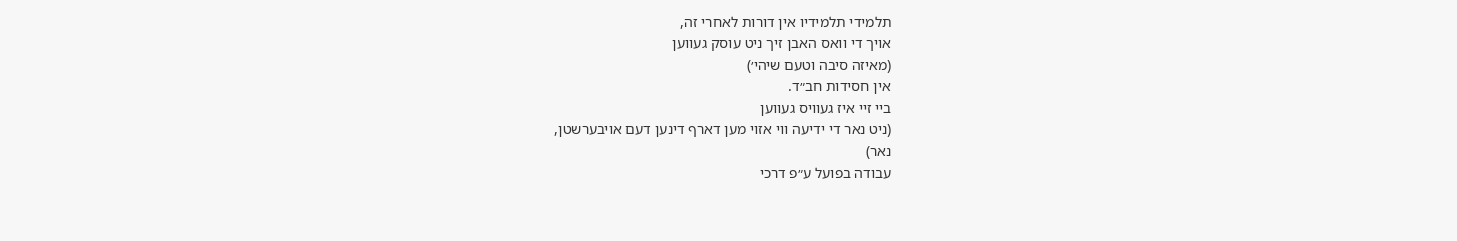תלמידי תלמידיו אין דורות לאחרי זה,
אויך די וואס האבן זיך ניט עוסק געווען
(מאיזה סיבה וטעם שיהי׳)
אין חסידות חב״ד.
ביי זיי איז געוויס געווען
(ניט נאר די ידיעה ווי אזוי מען דארף דינען דעם אויבערשטן,
נאר)
עבודה בפועל ע״פ דרכי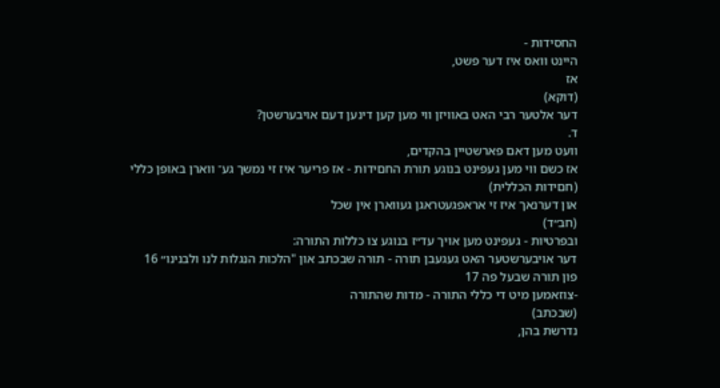החסידות -
היינט וואס איז דער פשט,
אז
(דוקא)
דער אלטער רבי האט באוויזן ווי מען קען דינען דעם אויבערשטן?
ד.
וועט מען דאם פארשטיין בהקדים,
אז כשם ווי מען געפינט בנוגע תורת החםידות - אז פריער איז זי נמשך גע־ ווארן באופן כללי
(חםידות הכללית)
און דערנאך איז זי אראפגעטראגן געווארן אין שכל
(חב״ד)
ובפרטיות - געפינט מען אויך עד״ז בנוגע צו כללות התורה:
דער אויבערשטער האט געגעבן תורה - תורה שבכתב און "הלכות הנגלות לנו ולבנינו״ 16
פון תורה שבעל פה 17
-צוזאמען מיט די כללי התורה - מדות שהתורה
(שבכתב)
נדרשת בהן,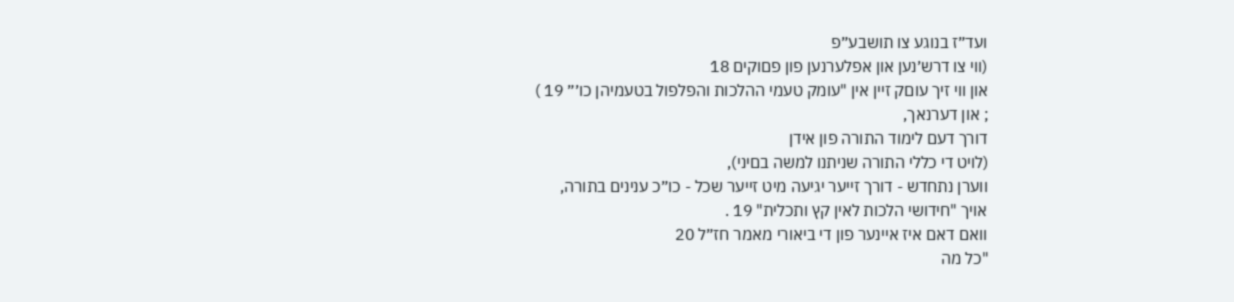ועד״ז בנוגע צו תושבע״פ
(ווי צו דרש׳נען און אפלערנען פון פםוקים 18
און ווי זיך עוםק זיין אין "עומק טעמי ההלכות והפלפול בטעמיהן כו׳״ 19 )
; און דערנאך,
דורך דעם לימוד התורה פון אידן
(לויט די כללי התורה שניתנו למשה בםיני),
ווערן נתחדש - דורך זייער יגיעה מיט זייער שכל - כו״כ ענינים בתורה,
אויך "חידושי הלכות לאין קץ ותכלית" 19 .
וואם דאם איז איינער פון די ביאורי מאמר חז״ל 20
"כל מה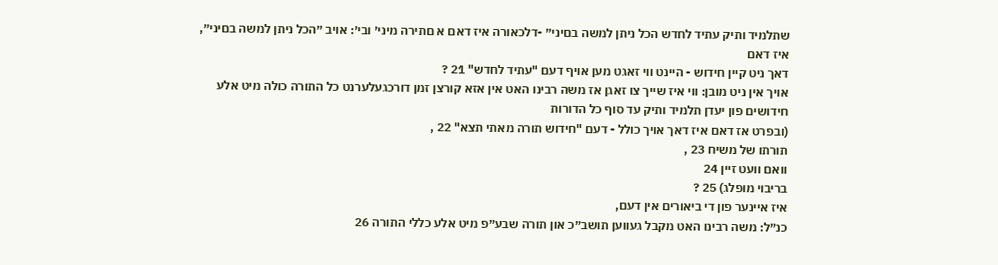שתלמיד ותיק עתיד לחדש הכל ניתן למשה בםיני״ -דלכאורה איז דאם א םתירה מיני׳ ובי׳: אויב ״הכל ניתן למשה בםיני״,
איז דאם
דאך ניט קיין חידוש - היינט ווי זאגט מען אויף דעם "עתיד לחדש" 21 ?
אויך אין ניט מובן: ווי איז שייך צו זאגן אז משה רבינו האט אין אזא קורצן זמן דורכגעלערנט כל התורה כולה מיט אלע חידושים פון יעדן תלמיד ותיק עד סוף כל הדורות
(ובפרט אז דאם איז דאך אויך כולל - דעם "חידוש תורה מאתי תצא" 22 ,
תורתו של משיח 23 ,
וואם וועט זיין 24
בריבוי מופלג) 25 ?
איז איינער פון די ביאורים אין דעם,
כנ״ל: משה רבינו האט מקבל געווען תושב״כ און תורה שבע״פ מיט אלע כללי התורה 26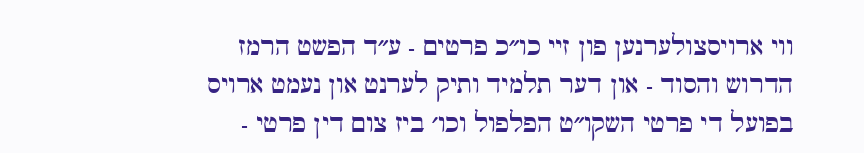ווי ארויסצולערנען פון זיי כו״כ פרטים - ע״ד הפשט הרמז הדרוש והסוד - און דער תלמיד ותיק לערנט און נעמט ארויס בפועל די פרטי השקו״ט הפלפול וכו׳ ביז צום דין פרטי -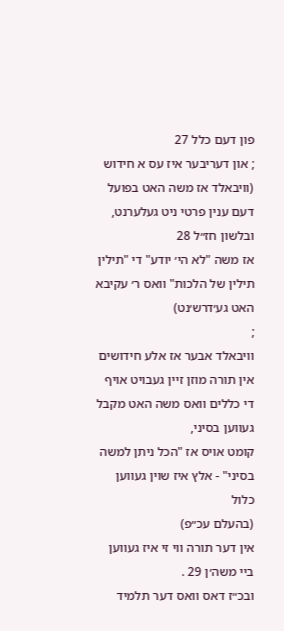פון דעם כלל 27
; און דעריבער איז עס א חידוש
(וויבאלד אז משה האט בפועל דעם ענין פרטי ניט געלערנט,
ובלשון חז״ל 28
אז משה "לא הי׳ יודע" די "תילין תילין של הלכות" וואס ר׳ עקיבא האט גע׳דרש׳נט)
;
וויבאלד אבער אז אלע חידושים אין תורה מוזן זיין געבויט אויף די כללים וואס משה האט מקבל געווען בסיני,
קומט אויס אז "הכל ניתן למשה בסיני" - אלץ איז שוין געווען כלול
(בהעלם עכ״פ)
אין דער תורה ווי זי איז געווען ביי משה׳ן 29 .
ובכ״ז דאס וואס דער תלמיד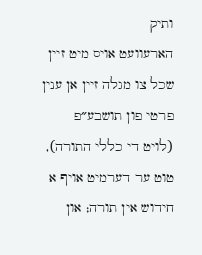ותיק
הארעוועט אויס מיט זיין שכל צו מגלה זיין אן ענין פרטי פון תושבע״פ
(לויט די כללי התורה),
טוט ער דערמיט אויף א חידוש אין תורה; און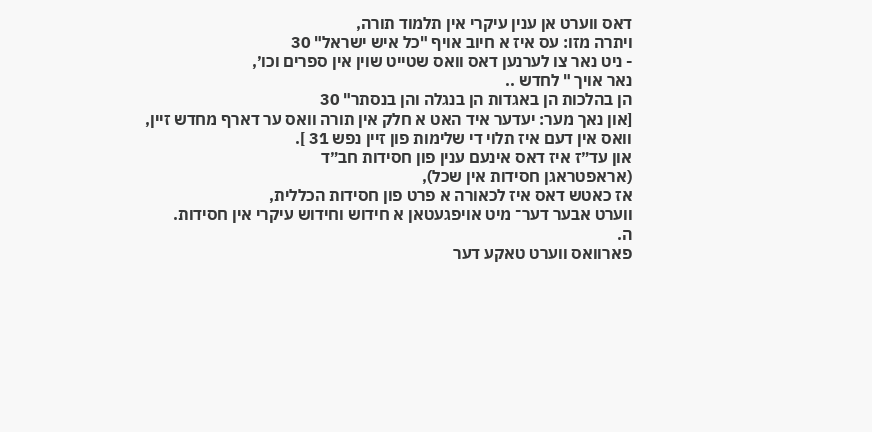דאס ווערט אן ענין עיקרי אין תלמוד תורה,
ויתרה מזו: עס איז א חיוב אויף "כל איש ישראל" 30
- ניט נאר צו לערנען דאס וואס שטייט שוין אין ספרים וכו׳,
נאר אויך " לחדש ..
הן בהלכות הן באגדות הן בנגלה והן בנסתר" 30
[און נאך מער: יעדער איד האט א חלק אין תורה וואס ער דארף מחדש זיין,
וואס אין דעם איז תלוי די שלימות פון זיין נפש 31 ].
און עד״ז איז דאס אינעם ענין פון חסידות חב״ד
(אראפטראגן חסידות אין שכל),
אז כאטש דאס איז לכאורה א פרט פון חסידות הכללית,
ווערט אבער דער־ מיט אויפגעטאן א חידוש וחידוש עיקרי אין חסידות.
ה.
פארוואס ווערט טאקע דער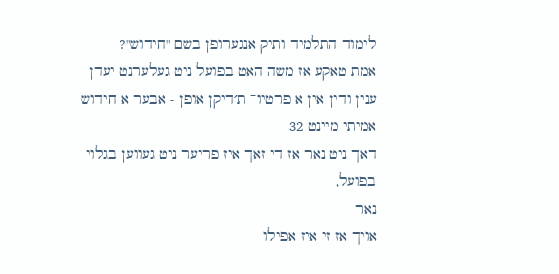לימוד התלמיד ותיק אנגערופן בשם "חידוש"?
אמת טאקע אז משה האט בפועל ניט געלערנט יעדן ענין ודין אין א פרטיו־ ת׳דיקן אופן - אבער א חידוש אמיתי מיינט 32
דאך ניט נאר אז די זאך איז פריער ניט געווען בגלוי בפועל,
נאר
אויך אז זי איז אפילו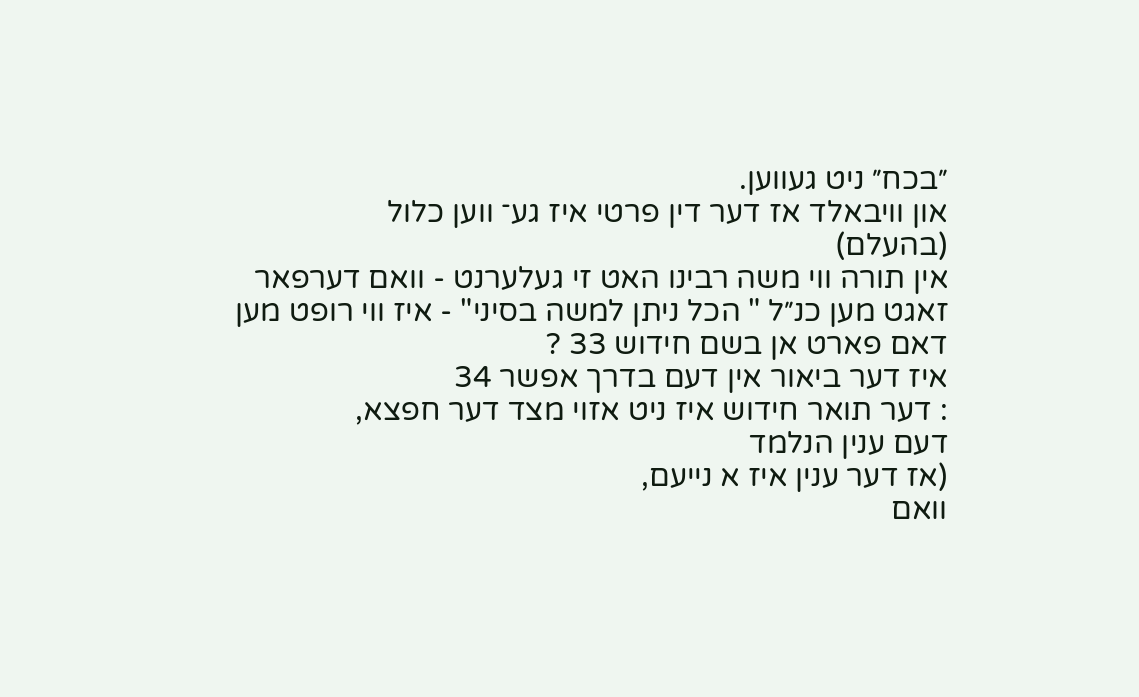״בכח״ ניט געווען.
און וויבאלד אז דער דין פרטי איז גע־ ווען כלול
(בהעלם)
אין תורה ווי משה רבינו האט זי געלערנט - וואם דערפאר זאגט מען כנ״ל " הכל ניתן למשה בסיני" - איז ווי רופט מען דאם פארט אן בשם חידוש 33 ?
איז דער ביאור אין דעם בדרך אפשר 34
: דער תואר חידוש איז ניט אזוי מצד דער חפצא,
דעם ענין הנלמד
(אז דער ענין איז א נייעם,
וואם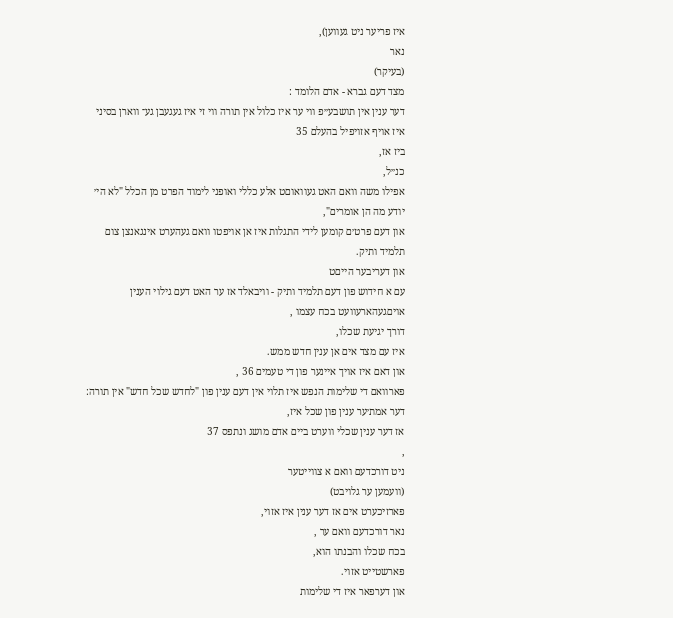איז פריער ניט געווען),
נאר
(בעיקר)
מצד דעם גברא - אדם הלומד :
דער ענין אין תושבע״פ ווי ער איז כלול אין תורה ווי זי איז געגעבן גע־ ווארן בסיני איז אויף אזויפיל בהעלם 35
ביז אז,
כנ״ל,
אפילו משה וואם האט געוואוםט אלע כללי ואופני לימוד הפרט מן הכלל "לא הי׳ יודע מה הן אומרים",
און דעם פרט׳ם קומען לידי התגלות איז אן אויפטו וואם געהערט אינגאנצן צום תלמיד ותיק.
און דעריבער הייםט
עם א חידוש פון דעם תלמיד ותיק - וויבאלד אז ער האט דעם גילוי הענין אויםגעהארעוועט בכח עצמו ,
דורך יגיעת שכלו,
איז עם מצד אים אן ענין חדש ממש.
און דאם איז אויך איינער פון די טעמים 36 ,
פארוואם די שלימות הנפש איז תלוי אין דעם ענין פון "לחדש שכל חדש" אין תורה:
דער אמת׳ער ענין פון שכל איז,
אז דער ענין שכלי ווערט ביים אדם מושג ונתפס 37
,
ניט דורכדעם וואם א צווייטער
(וועמען ער גלויבט)
פארזיכערט אים אז דער ענין איז אזוי,
נאר דורכדעם וואם ער ,
בכח שכלו והבנתו הוא,
פארשטייט אזוי.
און דערפאר איז די שלימות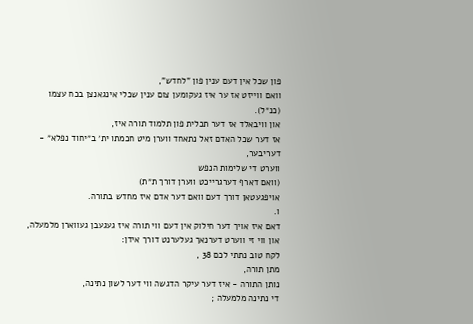פון שכל אין דעם ענין פון "לחדש",
וואם ווייזט אז ער איז געקומען צום ענין שכלי אינגאנצן בכח עצמו
(כנ״ל).
און וויבאלד אז דער תכלית פון תלמוד תורה איז,
אז דער שכל האדם זאל נתאחד ווערן מיט חכמתו ית׳ ב״יחוד נפלא״ - דעריבער,
ווערט די שלימות הנפש
(וואם דארף דערגרייכט ווערן דורך ת״ת)
אויפגעטאן דורך דעם וואם דער אדם איז מחדש בתורה.
ו.
דאם איז אויך דער חילוק אין דעם ווי תורה איז געגעבן געווארן מלמעלה,
און ווי זי ווערט דערנאך געלערנט דורך אידן:
לקח טוב נתתי לכם 38 ,
מתן תורה,
נותן התורה - איז דער עיקר הדגשה ווי דער לשון נתינה,
די נתינה מלמעלה ;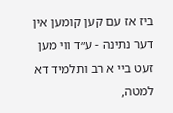ביז אז עם קען קומען אין דער נתינה - ע״ד ווי מען זעט ביי א רב ותלמיד דא למטה,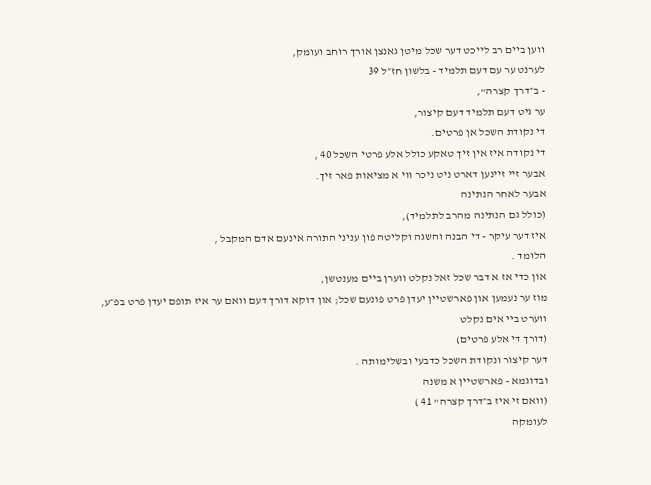ווען ביים רב לייכט דער שכל מיטן גאנצן אורך רוחב ועומק,
לערנט ער עם דעם תלמיד - בלשון חז״ל 39
- ב״דרך קצרה",
ער גיט דעם תלמיד דעם קיצור,
די נקודת השכל אן פרטים.
די נקודה איז אין זיך טאקע כולל אלע פרטי השכל 40 ,
אבער זיי זיינען דארט ניט ניכר ווי א מציאות פאר זיך.
אבער לאחר הנתינה
(כולל גם הנתינה מהרב לתלמיד),
איז דער עיקר - די הבנה והשגה וקליטה פון עניני התורה אינעם אדם המקבל ,
הלומד .
און כדי אז א דבר שכל זאל נקלט ווערן ביים מענטשן,
מוז ער נעמען און פארשטיין יעדן פרט פונעם שכל; און דוקא דורך דעם וואם ער איז תופם יעדן פרט בפ״ע,
ווערט ביי אים נקלט
(דורך די אלע פרטים)
דער קיצור ונקודת השכל כדבעי ובשלימותה .
ובדוגמא - פארשטיין א משנה
(וואם זי איז ב״דרך קצרה" 41 )
לעומקה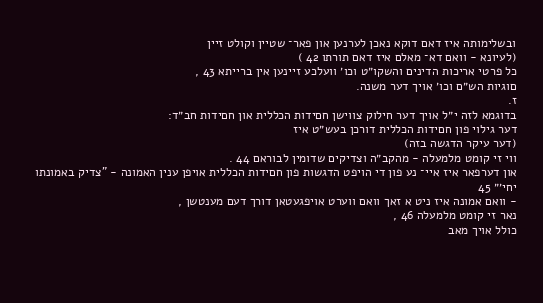ובשלימותה איז דאם דוקא נאכן לערנען און פאר־ שטיין וקולט זיין
(לעיונא - וואם דא־ מאלם איז דאם תורתו 42 )
כל פרטי אריכות הדינים והשקו״ט וכו׳ וועלכע זיינען אין ברייתא 43 ,
םוגיות הש״ם וכו׳ אויך דער משנה.
ז.
בדוגמא לזה י״ל אויך דער חילוק צווישן חםידות הכללית און חםידות חב״ד:
דער גילוי פון חםידות הכללית דורכן בעש״ט איז
(דער עיקר הדגשה בזה)
ווי זי קומט מלמעלה - מהקב״ה וצדיקים שדומין לבוראם 44 .
און דערפאר איז איי־ נע פון די הויפט הדגשות פון חםידות הכללית אויפן ענין האמונה - "צדיק באמונתו יחי׳״ 45
- וואם אמונה איז ניט א זאך וואם ווערט אויפגעטאן דורך דעם מענטשן ,
נאר זי קומט מלמעלה 46 ,
כולל אויך מאב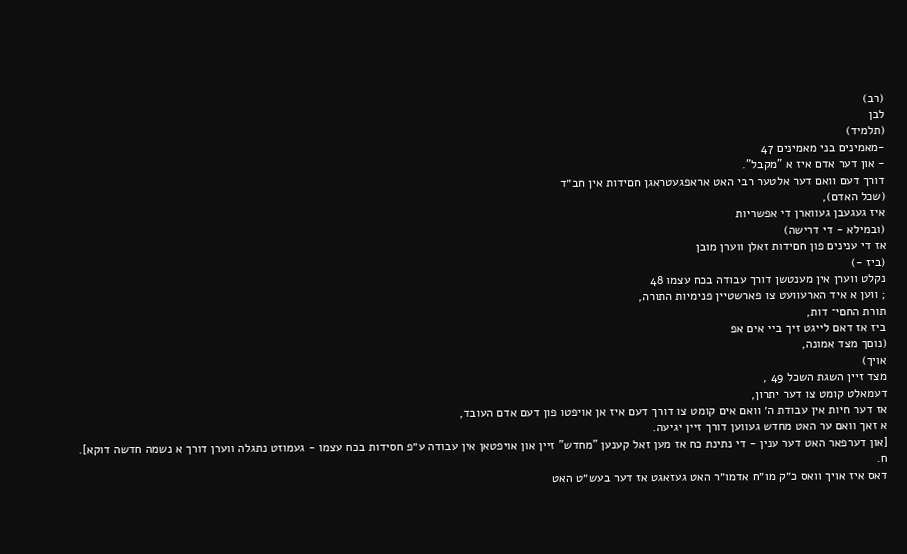(רב)
לבן
(תלמיד)
-מאמינים בני מאמינים 47
- און דער אדם איז א "מקבל".
דורך דעם וואם דער אלטער רבי האט אראפגעטראגן חםידות אין חב״ד
(שכל האדם),
איז געגעבן געווארן די אפשריות
(ובמילא - די דרישה)
אז די ענינים פון חםידות זאלן ווערן מובן
(ביז -)
נקלט ווערן אין מענטשן דורך עבודה בכח עצמו 48
; ווען א איד הארעוועט צו פארשטיין פנימיות התורה,
תורת החםי־ דות,
ביז אז דאם לייגט זיך ביי אים אפ
(נוםך מצד אמונה,
אויך)
מצד זיין השגת השכל 49 ,
דעמאלט קומט צו דער יתרון,
אז דער חיות אין עבודת ה׳ וואם אים קומט צו דורך דעם איז אן אויפטו פון דעם אדם העובד,
א זאך וואם ער האט מחדש געווען דורך זיין יגיעה.
[און דערפאר האט דער ענין - די נתינת כח אז מען זאל קענען "מחדש" זיין און אויפטאן אין עבודה ע״פ חסידות בכח עצמו - געמוזט נתגלה ווערן דורך א נשמה חדשה דוקא].
ח.
דאס איז אויך וואס כ״ק מו״ח אדמו״ר האט געזאגט אז דער בעש״ט האט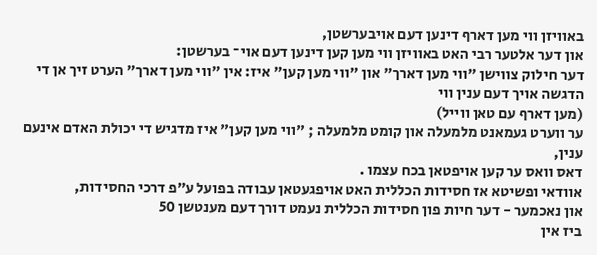באוויזן ווי מען דארף דינען דעם אויבערשטן,
און דער אלטער רבי האט באוויזן ווי מען קען דינען דעם אוי־ בערשטן:
דער חילוק צווישן "ווי מען דארך" און "ווי מען קען" איז: אין "ווי מען דארך" הערט זיך אן די הדגשה אויך דעם ענין ווי
(מען דארף עם טאן ווייל)
ער ווערט געמאנט מלמעלה און קומט מלמעלה ; "ווי מען קען" איז מדגיש די יכולת האדם אינעם ענין,
דאס וואס ער קען אויפטאן בכח עצמו .
אוודאי ופשיטא אז חסידות הכללית האט אויפגעטאן עבודה בפועל ע״פ דרכי החסידות,
און נאכמער - דער חיות פון חסידות הכללית נעמט דורך דעם מענטשן 50
ביז אין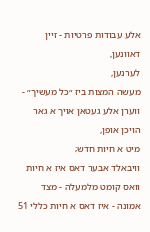אלע עבודות פרטיות - זיין דאוונען,
לערנען,
מעשה המצות ביז ״כל מעשיך״ - ווערן אלע געטאן אויך א גאר הויכן אופן,
מיט א חיות חדש;
וויבאלד אבער דאס איז א חיות וואס קומט מלמעלה - מצד אמונה - איז דאס א חיות כללי 51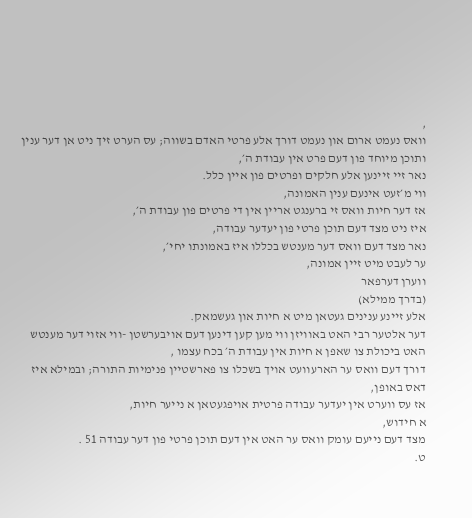,
וואס נעמט ארום און נעמט דורך אלע פרטי האדם בשווה; עס הערט זיך ניט אן דער ענין ותוכן מיוחד פון דעם פרט אין עבודת ה׳,
נאר זיי זיינען אלע חלקים ופרטים פון איין כלל.
ווי מ׳זעט אינעם ענין האמונה,
אז דער חיות וואס זי ברענגט אריין אין די פרטים פון עבודת ה׳,
איז ניט מצד דעם תוכן פרטי פון יעדער עבודה,
נאר מצד דעם וואס דער מענטש בכללו איז באמונתו יחי׳,
ער לעבט מיט זיין אמונה,
ווערן דערפאר
(בדרך ממילא)
אלע זיינע ענינים געטאן מיט א חיות און געשמאק.
דער אלטער רבי האט באוויזן ווי מען קען דינען דעם אויבערשטן -ווי אזוי דער מענטש האט ביכולת צו שאפן א חיות אין עבודת ה׳ בכח עצמו ,
דורך דעם וואס ער הארעוועט אויך בשכלו צו פארשטיין פנימיות התורה; ובמילא איז דאס באופן,
אז עס ווערט אין יעדער עבודה פרטית אויפגעטאן א נייער חיות,
א חידוש,
מצד דעם נייעם עומק וואס ער האט אין דעם תוכן פרטי פון דער עבודה 51 .
ט.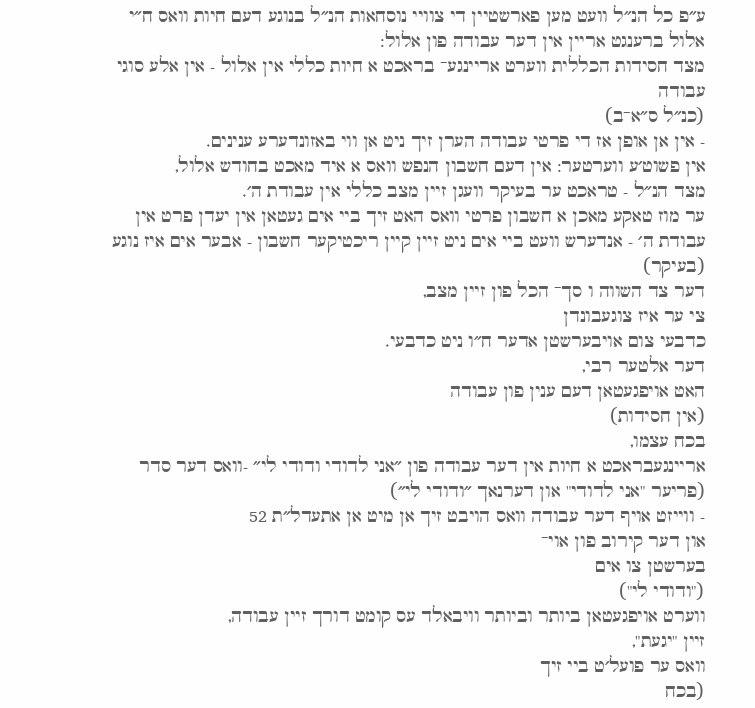ע״פ כל הנ״ל וועט מען פארשטיין די צוויי נוסחאות הנ״ל בנוגע דעם חיות וואס ח״י אלול ברענגט אריין אין דער עבודה פון אלול:
מצד חסידות הכללית ווערט אריינגע־ בראכט א חיות כללי אין אלול - אין אלע סוגי עבודה
(כנ״ל ס״א־ב)
- אין אן אופן אז די פרטי עבודה הערן זיך ניט אן ווי באזונדערע ענינים.
אין פשוט׳ע ווערטער: אין דעם חשבון הנפש וואס א איד מאכט בחודש אלול,
מצד הנ״ל - טראכט ער בעיקר וועגן זיין מצב כללי אין עבודת ה׳.
ער מוז טאקע מאכן א חשבון פרטי וואס האט זיך ביי אים געטאן אין יעדן פרט אין עבודת ה׳ - אנדערש וועט ביי אים ניט זיין קיין ריכטיקער חשבון - אבער אים איז נוגע
(בעיקר)
דער צד השווה ו סך־ הכל פון זיין מצב,
צי ער איז צוגעבונדן
כדבעי צום אויבערשטן אדער ח״ו ניט כדבעי.
דער אלטער רבי,
האט אויפגעטאן דעם ענין פון עבודה
(אין חסידות)
בכח עצמו,
אריינגעבראכט א חיות אין דער עבודה פון ״אני לדודי ודודי לי״ -וואס דער סדר
(פריער "אני לדודי" און דערנאך ״ודודי לי״)
- ווייזט אויף דער עבודה וואס הויבט זיך אן מיט אן אתעדל״ת 52
און דער קירוב פון אוי־
בערשטן צו אים
("ודודי לי")
ווערט אויפגעטאן ביותר וביותר וויבאלד עס קומט דורך זיין עבודה,
זיין "יגעת",
וואס ער פועל׳ט ביי זיך
(בכח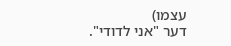עצמו)
דער "אני לדודי".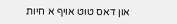און דאס טוט אויף א חיות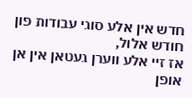חדש אין אלע סוגי עבודות פון חודש אלול,
אז זיי אלע ווערן געטאן אין אן אופן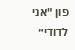פון "אני לדודי״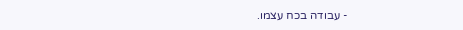- עבודה בכח עצמו.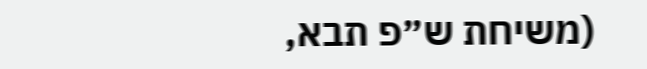(משיחת ש״פ תבא,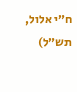ח״י אלול,
תש״ל)